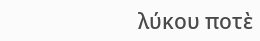λύκου ποτὲ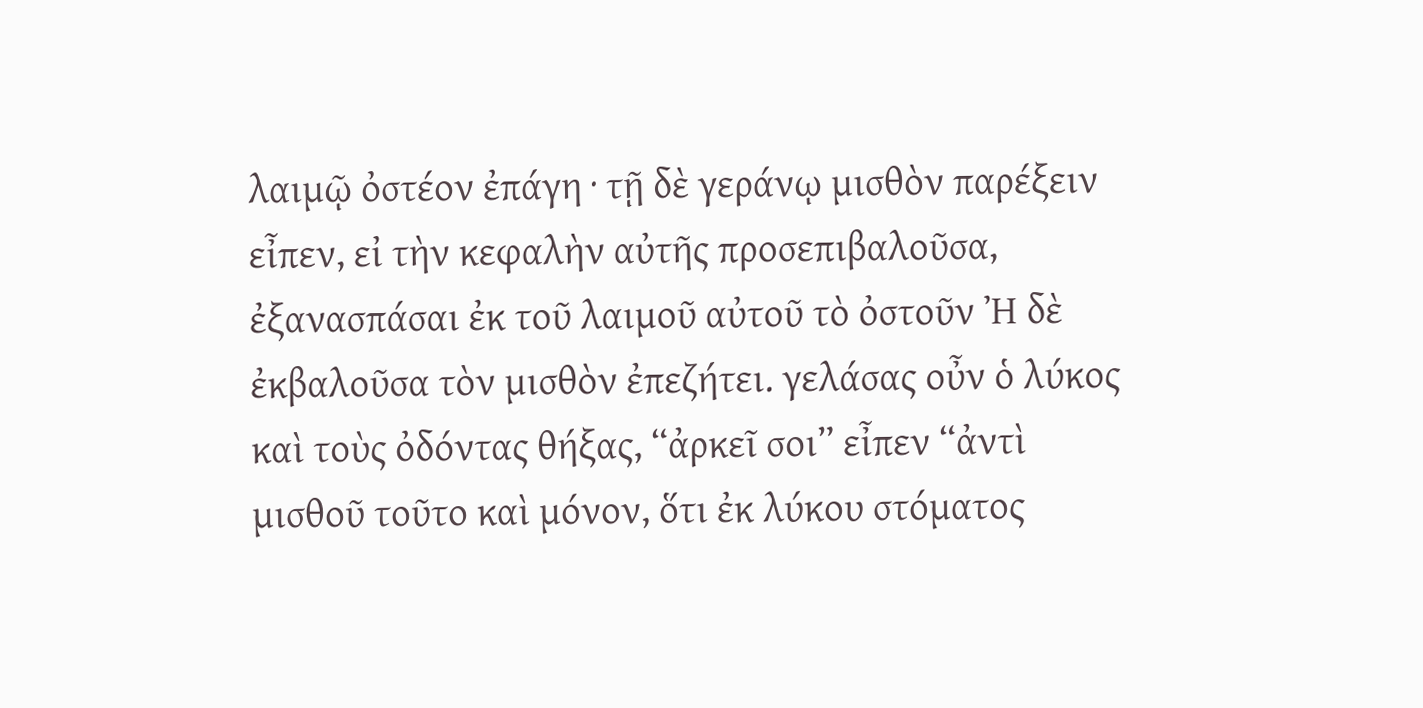λαιμῷ ὀστέον ἐπάγη · τῇ δὲ γεράνῳ μισθὸν παρέξειν εἶπεν, εἰ τὴν κεφαλὴν αὐτῆς προσεπιβαλοῦσα, ἐξανασπάσαι ἐκ τοῦ λαιμοῦ αὐτοῦ τὸ ὀστοῦν Ἠ δὲ ἐκβαλοῦσα τὸν μισθὸν ἐπεζήτει. γελάσας οὖν ὁ λύκος καὶ τοὺς ὀδόντας θήξας, “ἀρκεῖ σοι” εἶπεν “ἀντὶ μισθοῦ τοῦτο καὶ μόνον, ὅτι ἐκ λύκου στόματος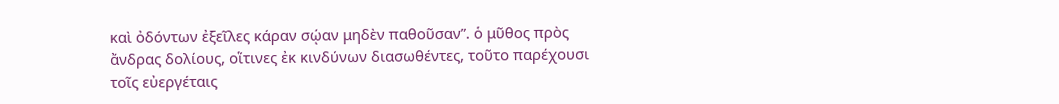καὶ ὀδόντων ἐξεῖλες κάραν σῴαν μηδὲν παθοῦσαν”. ὁ μῦθος πρὸς ἄνδρας δολίους, οἵτινες ἐκ κινδύνων διασωθέντες, τοῦτο παρέχουσι τοῖς εὐεργέταις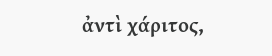ἀντὶ χάριτος,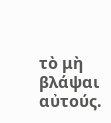τὸ μὴ βλάψαι αὐτούς.